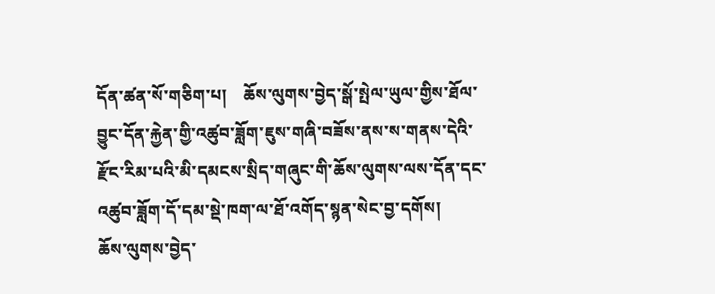དོན་ཚན་སོ་གཅིག་པ།    ཆོས་ལུགས་བྱེད་སྒོ་སྤེལ་ཡུལ་གྱིས་ཐོལ་བྱུང་དོན་རྐྱེན་གྱི་འཚུབ་ཟློག་ཇུས་གཞི་བཟོས་ནས་ས་གནས་དེའི་རྫོང་རིམ་པའི་མི་དམངས་སྲིད་གཞུང་གི་ཆོས་ལུགས་ལས་དོན་དང་འཚུབ་ཟློག་དོ་དམ་སྡེ་ཁག་ལ་ཐོ་འགོད་སྙན་སེང་བྱ་དགོས།
ཆོས་ལུགས་བྱེད་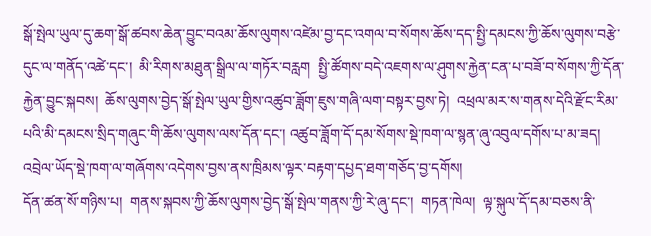སྒོ་སྤེལ་ཡུལ་དུ་ཆག་སྒོ་ཚབས་ཆེན་བྱུང་བའམ་ཆོས་ལུགས་འཛེམ་བྱ་དང་འགལ་བ་སོགས་ཆོས་དད་སྤྱི་དམངས་ཀྱི་ཆོས་ལུགས་བརྩེ་དུང་ལ་གནོད་འཚེ་དང་།  མི་རིགས་མཐུན་སྒྲིལ་ལ་གཏོར་བརླག  སྤྱི་ཚོགས་བདེ་འཇགས་ལ་ཤུགས་རྐྱེན་ངན་པ་བཟོ་བ་སོགས་ཀྱི་དོན་རྐྱེན་བྱུང་སྐབས།  ཆོས་ལུགས་བྱེད་སྒོ་སྤེལ་ཡུལ་གྱིས་འཚུབ་ཟློག་ཇུས་གཞི་ལག་བསྟར་བྱས་ཏེ།  འཕྲལ་མར་ས་གནས་དེའི་རྫོང་རིམ་པའི་མི་དམངས་སྲིད་གཞུང་གི་ཆོས་ལུགས་ལས་དོན་དང་། འཚུབ་ཟློག་དོ་དམ་སོགས་སྡེ་ཁག་ལ་སྙན་ཞུ་འབུལ་དགོས་པ་མ་ཟད།  འབྲེལ་ཡོད་སྡེ་ཁག་ལ་གཞོགས་འདེགས་བྱས་ནས་ཁྲིམས་ལྟར་བརྟག་དཔྱད་ཐག་གཅོད་བྱ་དགོས།
དོན་ཚན་སོ་གཉིས་པ།  གནས་སྐབས་ཀྱི་ཆོས་ལུགས་བྱེད་སྒོ་སྤེལ་གནས་ཀྱི་རེ་ཞུ་དང་།  གཏན་ཁེལ།  ལྟ་སྐུལ་དོ་དམ་བཅས་ནི་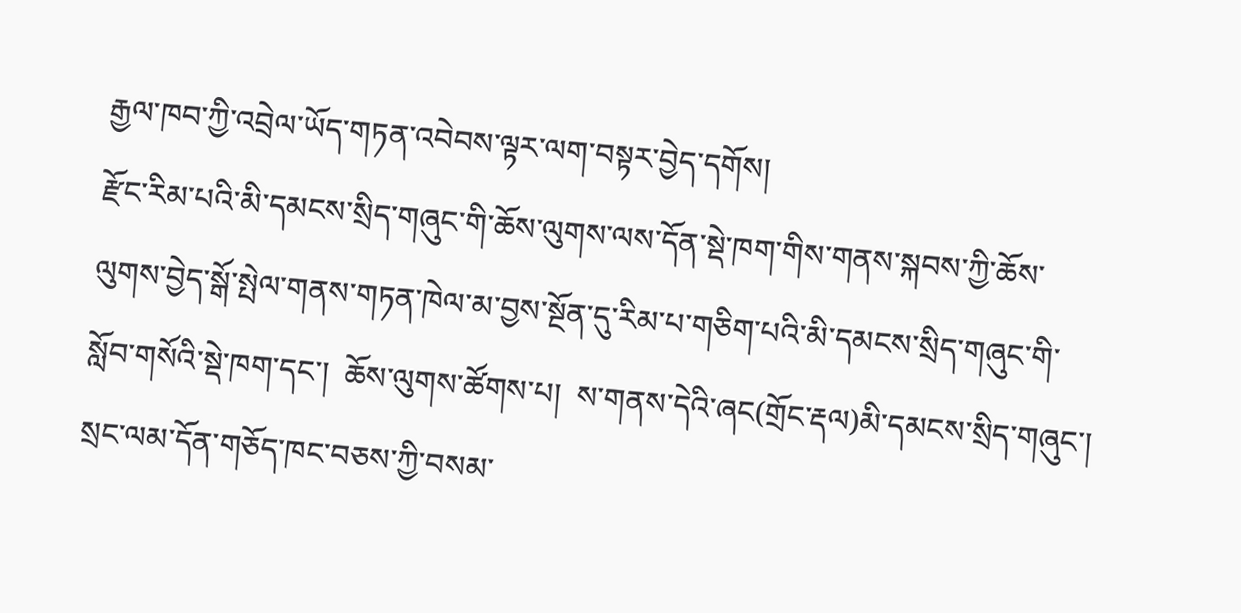རྒྱལ་ཁབ་ཀྱི་འབྲེལ་ཡོད་གཏན་འབེབས་ལྟར་ལག་བསྟར་བྱེད་དགོས།
རྫོང་རིམ་པའི་མི་དམངས་སྲིད་གཞུང་གི་ཆོས་ལུགས་ལས་དོན་སྡེ་ཁག་གིས་གནས་སྐབས་ཀྱི་ཆོས་ལུགས་བྱེད་སྒོ་སྤེལ་གནས་གཏན་ཁེལ་མ་བྱས་སྔོན་དུ་རིམ་པ་གཅིག་པའི་མི་དམངས་སྲིད་གཞུང་གི་སློབ་གསོའི་སྡེ་ཁག་དང་།  ཆོས་ལུགས་ཚོགས་པ།  ས་གནས་དེའི་ཞང(གྲོང་རྡལ)མི་དམངས་སྲིད་གཞུང་།       སྲང་ལམ་དོན་གཅོད་ཁང་བཅས་ཀྱི་བསམ་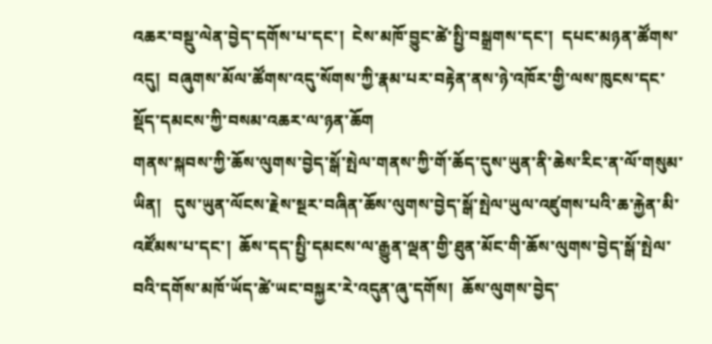འཆར་བསྡུ་ལེན་བྱེད་དགོས་པ་དང་།  ངེས་མཁོ་བྱུང་ཚེ་སྤྱི་བསྒྲགས་དང་།  དཔང་མཉན་ཚོགས་འདུ།  བཞུགས་མོལ་ཚོགས་འདུ་སོགས་ཀྱི་རྣམ་པར་བརྟེན་ནས་ཉེ་འཁོར་གྱི་ལས་ཁུངས་དང་སྡོད་དམངས་ཀྱི་བསམ་འཆར་ལ་ཉན་ཆོག
གནས་སྐབས་ཀྱི་ཆོས་ལུགས་བྱེད་སྒོ་སྤེལ་གནས་ཀྱི་གོ་ཆོད་དུས་ཡུན་ནི་ཆེས་རིང་ན་ལོ་གསུམ་ཡིན།   དུས་ཡུན་ལོངས་རྗེས་སྔར་བཞིན་ཆོས་ལུགས་བྱེད་སྒོ་སྤེལ་ཡུལ་འཛུགས་པའི་ཆ་རྐྱེན་མི་འཛོམས་པ་དང་།  ཆོས་དད་སྤྱི་དམངས་ལ་རྒྱུན་ལྡན་གྱི་ཐུན་མོང་གི་ཆོས་ལུགས་བྱེད་སྒོ་སྤེལ་བའི་དགོས་མཁོ་ཡོད་ཚེ་ཡང་བསྐྱར་རེ་འདུན་ཞུ་དགོས།  ཆོས་ལུགས་བྱེད་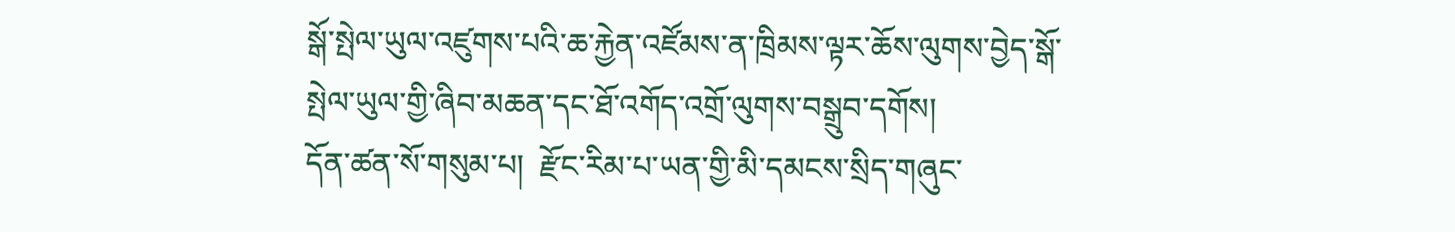སྒོ་སྤེལ་ཡུལ་འཛུགས་པའི་ཆ་རྐྱེན་འཛོམས་ན་ཁྲིམས་ལྟར་ཆོས་ལུགས་བྱེད་སྒོ་སྤེལ་ཡུལ་གྱི་ཞིབ་མཆན་དང་ཐོ་འགོད་འགྲོ་ལུགས་བསྒྲུབ་དགོས།
དོན་ཚན་སོ་གསུམ་པ།  རྫོང་རིམ་པ་ཡན་གྱི་མི་དམངས་སྲིད་གཞུང་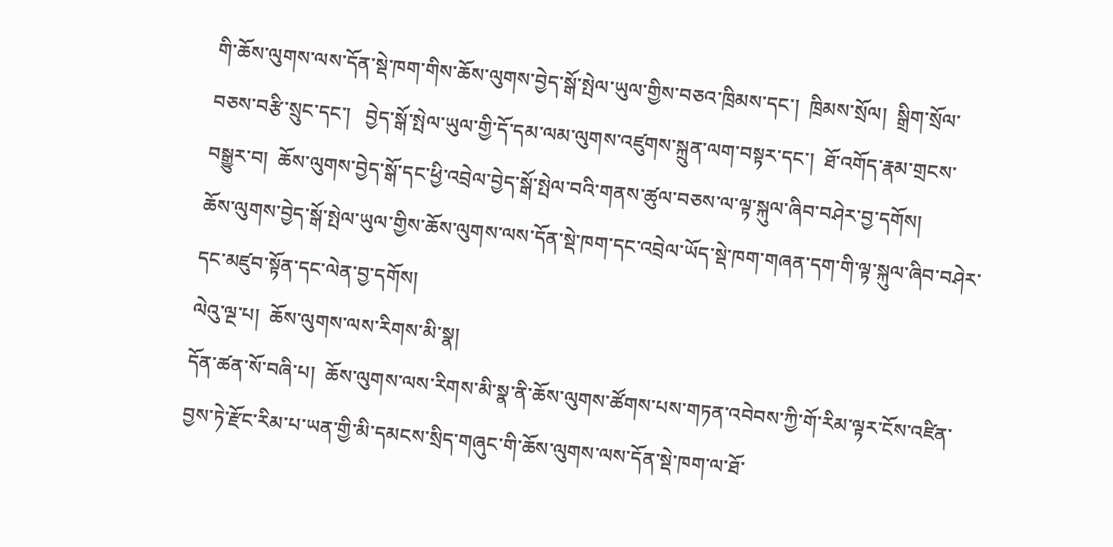གི་ཆོས་ལུགས་ལས་དོན་སྡེ་ཁག་གིས་ཆོས་ལུགས་བྱེད་སྒོ་སྤེལ་ཡུལ་གྱིས་བཅའ་ཁྲིམས་དང་།  ཁྲིམས་སྲོལ།  སྒྲིག་སྲོལ་བཅས་བརྩི་སྲུང་དང་།   བྱེད་སྒོ་སྤེལ་ཡུལ་གྱི་དོ་དམ་ལམ་ལུགས་འཛུགས་སྐྲུན་ལག་བསྟར་དང་།  ཐོ་འགོད་རྣམ་གྲངས་བསྒྱུར་བ།  ཆོས་ལུགས་བྱེད་སྒོ་དང་ཕྱི་འབྲེལ་བྱེད་སྒོ་སྤེལ་བའི་གནས་ཚུལ་བཅས་ལ་ལྟ་སྐུལ་ཞིབ་བཤེར་བྱ་དགོས།
ཆོས་ལུགས་བྱེད་སྒོ་སྤེལ་ཡུལ་གྱིས་ཆོས་ལུགས་ལས་དོན་སྡེ་ཁག་དང་འབྲེལ་ཡོད་སྡེ་ཁག་གཞན་དག་གི་ལྟ་སྐུལ་ཞིབ་བཤེར་དང་མཛུབ་སྟོན་དང་ལེན་བྱ་དགོས།
ལེའུ་ལྔ་པ།  ཆོས་ལུགས་ལས་རིགས་མི་སྣ།
དོན་ཚན་སོ་བཞི་པ།  ཆོས་ལུགས་ལས་རིགས་མི་སྣ་ནི་ཆོས་ལུགས་ཚོགས་པས་གཏན་འབེབས་ཀྱི་གོ་རིམ་ལྟར་ངོས་འཛིན་བྱས་ཏེ་རྫོང་རིམ་པ་ཡན་གྱི་མི་དམངས་སྲིད་གཞུང་གི་ཆོས་ལུགས་ལས་དོན་སྡེ་ཁག་ལ་ཐོ་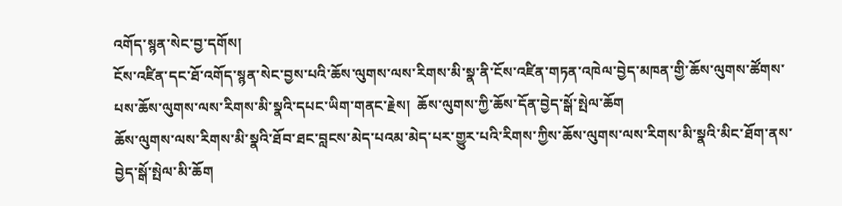འགོད་སྙན་སེང་བྱ་དགོས།
ངོས་འཛིན་དང་ཐོ་འགོད་སྙན་སེང་བྱས་པའི་ཆོས་ལུགས་ལས་རིགས་མི་སྣ་ནི་ངོས་འཛིན་གཏན་འཁེལ་བྱེད་མཁན་གྱི་ཆོས་ལུགས་ཚོགས་པས་ཆོས་ལུགས་ལས་རིགས་མི་སྣའི་དཔང་ཡིག་གནང་རྗེས།  ཆོས་ལུགས་ཀྱི་ཆོས་དོན་བྱེད་སྒོ་སྤེལ་ཆོག
ཆོས་ལུགས་ལས་རིགས་མི་སྣའི་ཐོབ་ཐང་བླངས་མེད་པའམ་མེད་པར་གྱུར་པའི་རིགས་ཀྱིས་ཆོས་ལུགས་ལས་རིགས་མི་སྣའི་མིང་ཐོག་ནས་བྱེད་སྒོ་སྤེལ་མི་ཆོག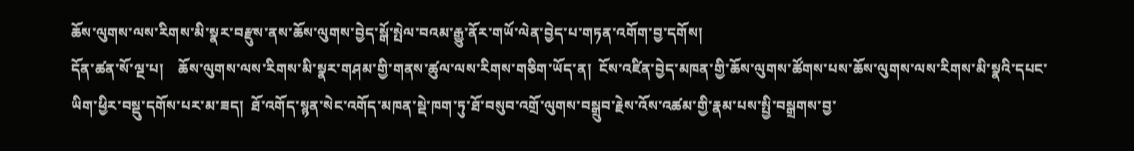ཆོས་ལུགས་ལས་རིགས་མི་སྣར་བརྫུས་ནས་ཆོས་ལུགས་བྱེད་སྒོ་སྤེལ་བའམ་རྒྱུ་ནོར་གཡོ་ལེན་བྱེད་པ་གཏན་འགོག་བྱ་དགོས།
དོན་ཚན་སོ་ལྔ་པ།    ཆོས་ལུགས་ལས་རིགས་མི་སྣར་གཤམ་གྱི་གནས་ཚུལ་ལས་རིགས་གཅིག་ཡོད་ན།  ངོས་འཛིན་བྱེད་མཁན་གྱི་ཆོས་ལུགས་ཚོགས་པས་ཆོས་ལུགས་ལས་རིགས་མི་སྣའི་དཔང་ཡིག་ཕྱིར་བསྡུ་དགོས་པར་མ་ཟད།  ཐོ་འགོད་སྙན་སེང་འགོད་མཁན་སྡེ་ཁག་ཏུ་ཐོ་བསུབ་འགྲོ་ལུགས་བསྒྲུབ་རྗེས་འོས་འཚམ་གྱི་རྣམ་པས་སྤྱི་བསྒྲགས་བྱ་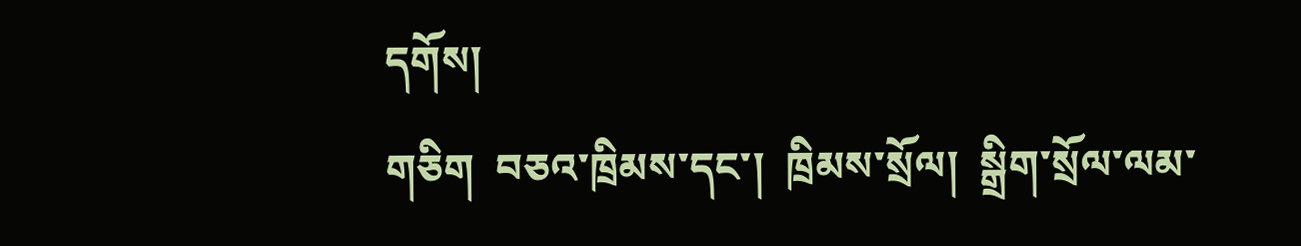དགོས།
གཅིག  བཅའ་ཁྲིམས་དང་།  ཁྲིམས་སྲོལ།  སྒྲིག་སྲོལ་ལམ་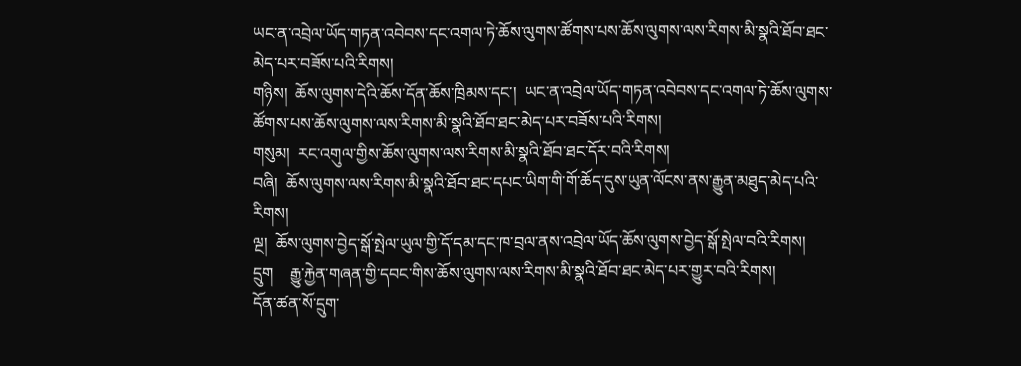ཡང་ན་འབྲེལ་ཡོད་གཏན་འབེབས་དང་འགལ་ཏེ་ཆོས་ལུགས་ཚོགས་པས་ཆོས་ལུགས་ལས་རིགས་མི་སྣའི་ཐོབ་ཐང་མེད་པར་བཟོས་པའི་རིགས།
གཉིས།  ཆོས་ལུགས་དེའི་ཆོས་དོན་ཆོས་ཁྲིམས་དང་།  ཡང་ན་འབྲེལ་ཡོད་གཏན་འབེབས་དང་འགལ་ཏེ་ཆོས་ལུགས་ཚོགས་པས་ཆོས་ལུགས་ལས་རིགས་མི་སྣའི་ཐོབ་ཐང་མེད་པར་བཟོས་པའི་རིགས།
གསུམ།  རང་འགུལ་གྱིས་ཆོས་ལུགས་ལས་རིགས་མི་སྣའི་ཐོབ་ཐང་དོར་བའི་རིགས།
བཞི།  ཆོས་ལུགས་ལས་རིགས་མི་སྣའི་ཐོབ་ཐང་དཔང་ཡིག་གི་གོ་ཆོད་དུས་ཡུན་ལོངས་ནས་རྒྱུན་མཐུད་མེད་པའི་རིགས།
ལྔ།  ཆོས་ལུགས་བྱེད་སྒོ་སྤེལ་ཡུལ་གྱི་དོ་དམ་དང་ཁ་བྲལ་ནས་འབྲེལ་ཡོད་ཆོས་ལུགས་བྱེད་སྒོ་སྤེལ་བའི་རིགས།
དྲུག    རྒྱུ་རྐྱེན་གཞན་གྱི་དབང་གིས་ཆོས་ལུགས་ལས་རིགས་མི་སྣའི་ཐོབ་ཐང་མེད་པར་གྱུར་བའི་རིགས།
དོན་ཚན་སོ་དྲུག་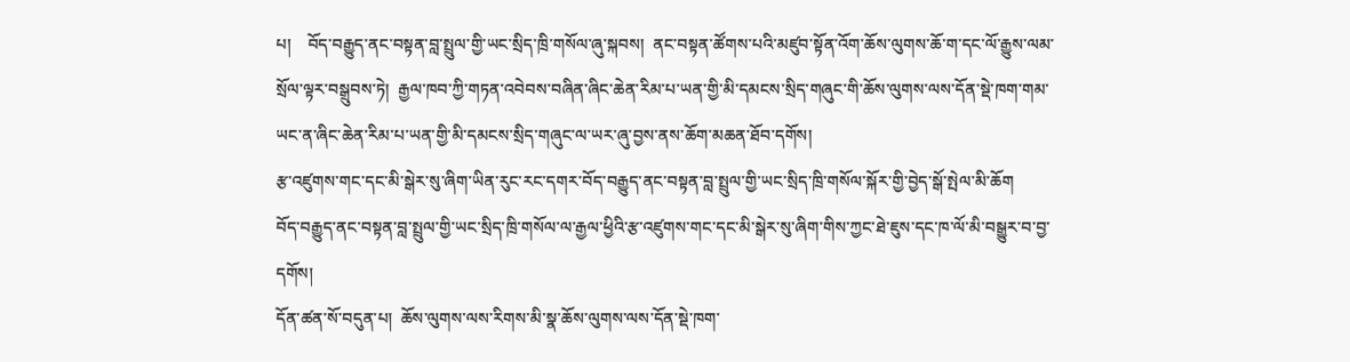པ།    བོད་བརྒྱུད་ནང་བསྟན་བླ་སྤྲུལ་གྱི་ཡང་སྲིད་ཁྲི་གསོལ་ཞུ་སྐབས།  ནང་བསྟན་ཚོགས་པའི་མཛུབ་སྟོན་འོག་ཆོས་ལུགས་ཆོ་ག་དང་ལོ་རྒྱུས་ལམ་སྲོལ་ལྟར་བསྒྲུབས་ཏེ།  རྒྱལ་ཁབ་ཀྱི་གཏན་འབེབས་བཞིན་ཞིང་ཆེན་རིམ་པ་ཡན་གྱི་མི་དམངས་སྲིད་གཞུང་གི་ཆོས་ལུགས་ལས་དོན་སྡེ་ཁག་གམ་ཡང་ན་ཞིང་ཆེན་རིམ་པ་ཡན་གྱི་མི་དམངས་སྲིད་གཞུང་ལ་ཡར་ཞུ་བྱས་ནས་ཆོག་མཆན་ཐོབ་དགོས།
རྩ་འཛུགས་གང་དང་མི་སྒེར་སུ་ཞིག་ཡིན་རུང་རང་དགར་བོད་བརྒྱུད་ནང་བསྟན་བླ་སྤྲུལ་གྱི་ཡང་སྲིད་ཁྲི་གསོལ་སྐོར་གྱི་བྱེད་སྒོ་སྤེལ་མི་ཆོག
བོད་བརྒྱུད་ནང་བསྟན་བླ་སྤྲུལ་གྱི་ཡང་སྲིད་ཁྲི་གསོལ་ལ་རྒྱལ་ཕྱིའི་རྩ་འཛུགས་གང་དང་མི་སྒེར་སུ་ཞིག་གིས་ཀྱང་ཐེ་ཇུས་དང་ཁ་ལོ་མི་བསྒྱུར་བ་བྱ་དགོས།
དོན་ཚན་སོ་བདུན་པ།  ཆོས་ལུགས་ལས་རིགས་མི་སྣ་ཆོས་ལུགས་ལས་དོན་སྡེ་ཁག་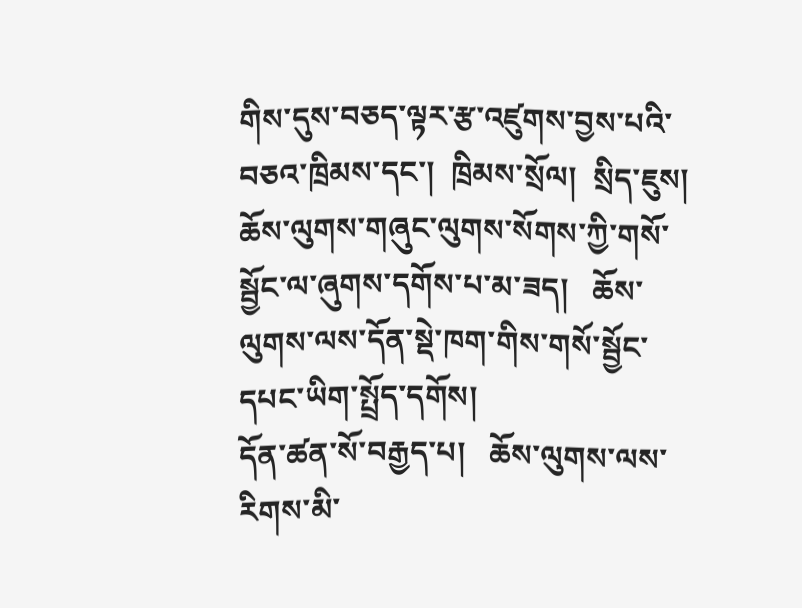གིས་དུས་བཅད་ལྟར་རྩ་འཛུགས་བྱས་པའི་བཅའ་ཁྲིམས་དང་།  ཁྲིམས་སྲོལ།  སྲིད་ཇུས།  ཆོས་ལུགས་གཞུང་ལུགས་སོགས་ཀྱི་གསོ་སྦྱོང་ལ་ཞུགས་དགོས་པ་མ་ཟད།   ཆོས་ལུགས་ལས་དོན་སྡེ་ཁག་གིས་གསོ་སྦྱོང་དཔང་ཡིག་སྤྲོད་དགོས།
དོན་ཚན་སོ་བརྒྱད་པ།   ཆོས་ལུགས་ལས་རིགས་མི་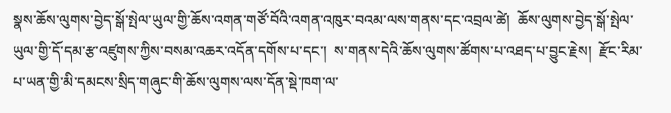སྣས་ཆོས་ལུགས་བྱེད་སྒོ་སྤེལ་ཡུལ་གྱི་ཆོས་འགན་གཙོ་བོའི་འགན་འཁུར་བའམ་ལས་གནས་དང་འབྲལ་ཚེ།  ཆོས་ལུགས་བྱེད་སྒོ་སྤེལ་ཡུལ་གྱི་དོ་དམ་རྩ་འཛུགས་ཀྱིས་བསམ་འཆར་འདོན་དགོས་པ་དང་།  ས་གནས་དེའི་ཆོས་ལུགས་ཚོགས་པ་འཐད་པ་བྱུང་རྗེས།  རྫོང་རིམ་པ་ཡན་གྱི་མི་དམངས་སྲིད་གཞུང་གི་ཆོས་ལུགས་ལས་དོན་སྡེ་ཁག་ལ་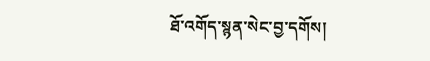ཐོ་འགོད་སྙན་སེང་བྱ་དགོས།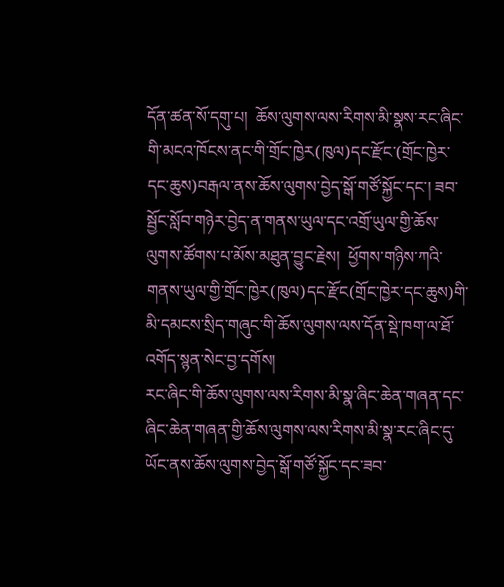དོན་ཚན་སོ་དགུ་པ།  ཆོས་ལུགས་ལས་རིགས་མི་སྣས་རང་ཞིང་གི་མངའ་ཁོངས་ནང་གི་གྲོང་ཁྱེར(ཁུལ)དང་རྫོང་(གྲོང་ཁྱེར་དང་ཆུས)བརྒལ་ནས་ཆོས་ལུགས་བྱེད་སྒོ་གཙོ་སྐྱོང་དང་། ཟབ་སྦྱོང་སློབ་གཉེར་བྱེད་ན་གནས་ཡུལ་དང་འགྲོ་ཡུལ་གྱི་ཆོས་ལུགས་ཚོགས་པ་མོས་མཐུན་བྱུང་རྗེས།  ཕྱོགས་གཉིས་ཀའི་གནས་ཡུལ་གྱི་གྲོང་ཁྱེར(ཁུལ)དང་རྫོང(གྲོང་ཁྱེར་དང་ཆུས)གི་མི་དམངས་སྲིད་གཞུང་གི་ཆོས་ལུགས་ལས་དོན་སྡེ་ཁག་ལ་ཐོ་འགོད་སྙན་སེང་བྱ་དགོས།
རང་ཞིང་གི་ཆོས་ལུགས་ལས་རིགས་མི་སྣ་ཞིང་ཆེན་གཞན་དང་ཞིང་ཆེན་གཞན་གྱི་ཆོས་ལུགས་ལས་རིགས་མི་སྣ་རང་ཞིང་དུ་ཡོང་ནས་ཆོས་ལུགས་བྱེད་སྒོ་གཙོ་སྐྱོང་དང་ཟབ་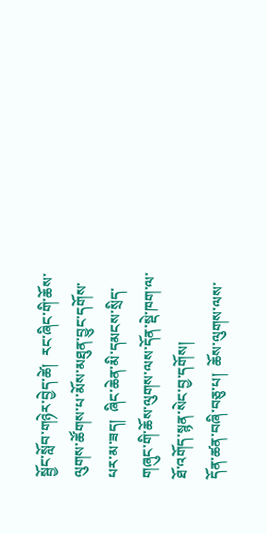སྦྱོང་སློབ་གཉེར་བྱེད་ཚེ།  རང་ཞིང་གི་ཆོས་ལུགས་ཚོགས་པ་མོས་མཐུན་བྱུང་དགོས་པར་མ་ཟད།  ཞིང་ཆེན་མི་དམངས་སྲིད་གཞུང་གི་ཆོས་ལུགས་ལས་དོན་སྡེ་ཁག་ལ་ཐོ་འགོད་སྙན་སེང་བྱ་དགོས།
དོན་ཚན་བཞི་བཅུ་པ།  ཆོས་ལུགས་ལས་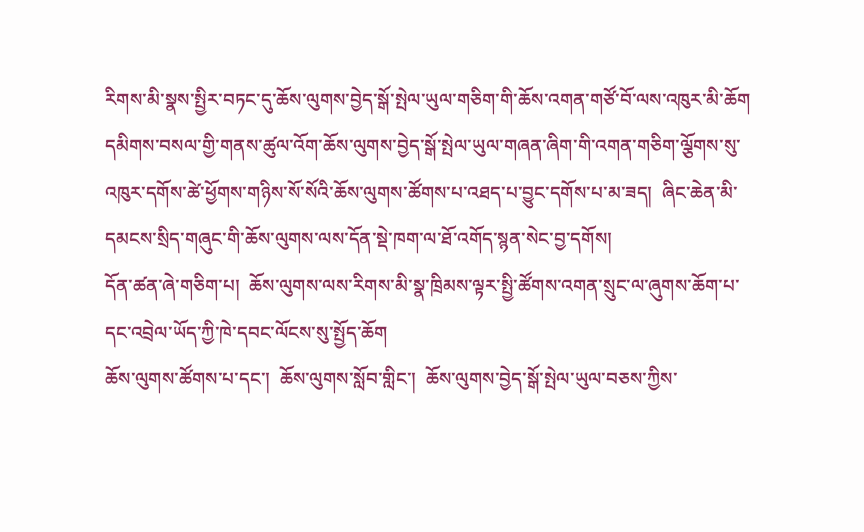རིགས་མི་སྣས་སྤྱིར་བཏང་དུ་ཆོས་ལུགས་བྱེད་སྒོ་སྤེལ་ཡུལ་གཅིག་གི་ཆོས་འགན་གཙོ་བོ་ལས་འཁུར་མི་ཆོག   དམིགས་བསལ་གྱི་གནས་ཚུལ་འོག་ཆོས་ལུགས་བྱེད་སྒོ་སྤེལ་ཡུལ་གཞན་ཞིག་གི་འགན་གཅིག་ལྕོགས་སུ་འཁུར་དགོས་ཚེ་ཕྱོགས་གཉིས་སོ་སོའི་ཆོས་ལུགས་ཚོགས་པ་འཐད་པ་བྱུང་དགོས་པ་མ་ཟད།  ཞིང་ཆེན་མི་དམངས་སྲིད་གཞུང་གི་ཆོས་ལུགས་ལས་དོན་སྡེ་ཁག་ལ་ཐོ་འགོད་སྙན་སེང་བྱ་དགོས།
དོན་ཚན་ཞེ་གཅིག་པ།  ཆོས་ལུགས་ལས་རིགས་མི་སྣ་ཁྲིམས་ལྟར་སྤྱི་ཚོགས་འགན་སྲུང་ལ་ཞུགས་ཆོག་པ་དང་འབྲེལ་ཡོད་ཀྱི་ཁེ་དབང་ལོངས་སུ་སྤྱོད་ཆོག
ཆོས་ལུགས་ཚོགས་པ་དང་།  ཆོས་ལུགས་སློབ་གླིང་།  ཆོས་ལུགས་བྱེད་སྒོ་སྤེལ་ཡུལ་བཅས་ཀྱིས་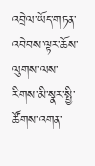འབྲེལ་ཡོད་གཏན་འབེབས་ལྟར་ཆོས་ལུགས་ལས་རིགས་མི་སྣར་སྤྱི་ཚོགས་འགན་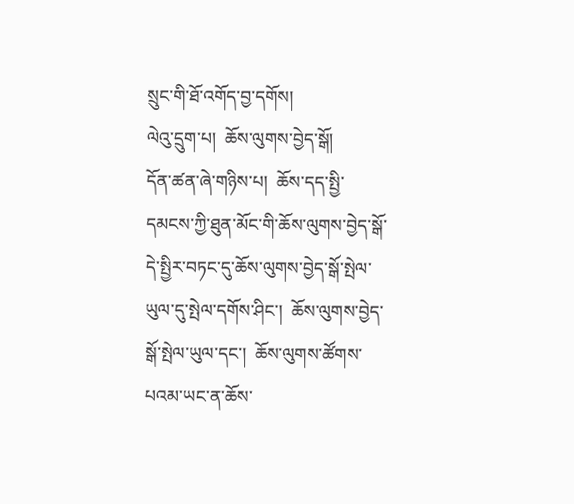སྲུང་གི་ཐོ་འགོད་བྱ་དགོས།
ལེའུ་དྲུག་པ།  ཆོས་ལུགས་བྱེད་སྒོ།
དོན་ཚན་ཞེ་གཉིས་པ།  ཆོས་དད་སྤྱི་དམངས་ཀྱི་ཐུན་མོང་གི་ཆོས་ལུགས་བྱེད་སྒོ་དེ་སྤྱིར་བཏང་དུ་ཆོས་ལུགས་བྱེད་སྒོ་སྤེལ་ཡུལ་དུ་སྤེལ་དགོས་ཤིང་།  ཆོས་ལུགས་བྱེད་སྒོ་སྤེལ་ཡུལ་དང་།  ཆོས་ལུགས་ཚོགས་པའམ་ཡང་ན་ཆོས་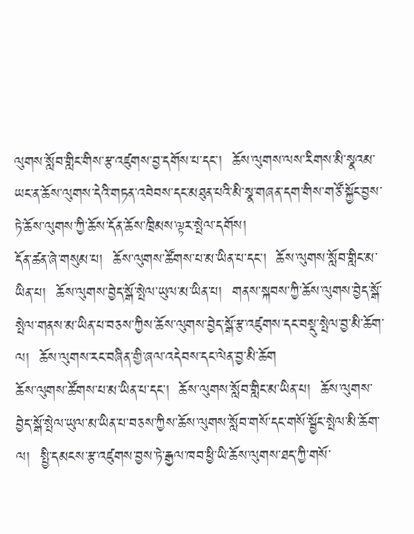ལུགས་སློབ་གླིང་གིས་རྩ་འཛུགས་བྱ་དགོས་པ་དང་།  ཆོས་ལུགས་ལས་རིགས་མི་སྣའམ་ཡང་ན་ཆོས་ལུགས་དེའི་གཏན་འབེབས་དང་མཐུན་པའི་མི་སྣ་གཞན་དག་གིས་གཙོ་སྐྱོང་བྱས་ཏེ་ཆོས་ལུགས་ཀྱི་ཆོས་དོན་ཆོས་ཁྲིམས་ལྟར་སྤེལ་དགོས།
དོན་ཚན་ཞེ་གསུམ་པ།  ཆོས་ལུགས་ཚོགས་པ་མ་ཡིན་པ་དང་།  ཆོས་ལུགས་སློབ་གླིང་མ་ཡིན་པ།  ཆོས་ལུགས་བྱེད་སྒོ་སྤེལ་ཡུལ་མ་ཡིན་པ།  གནས་སྐབས་ཀྱི་ཆོས་ལུགས་བྱེད་སྒོ་སྤེལ་གནས་མ་ཡིན་པ་བཅས་ཀྱིས་ཆོས་ལུགས་བྱེད་སྒོ་རྩ་འཛུགས་དང་བསྡུ་སྤེལ་བྱ་མི་ཆོག་ལ།  ཆོས་ལུགས་རང་བཞིན་གྱི་ཞལ་འདེབས་དང་ལེན་བྱ་མི་ཆོག
ཆོས་ལུགས་ཚོགས་པ་མ་ཡིན་པ་དང་།  ཆོས་ལུགས་སློབ་གླིང་མ་ཡིན་པ།  ཆོས་ལུགས་བྱེད་སྒོ་སྤེལ་ཡུལ་མ་ཡིན་པ་བཅས་ཀྱིས་ཆོས་ལུགས་སློབ་གསོ་དང་གསོ་སྦྱོང་སྤེལ་མི་ཆོག་ལ།  སྤྱི་དམངས་རྩ་འཛུགས་བྱས་ཏེ་རྒྱལ་ཁབ་ཕྱི་ཡི་ཆོས་ལུགས་ཐད་ཀྱི་གསོ་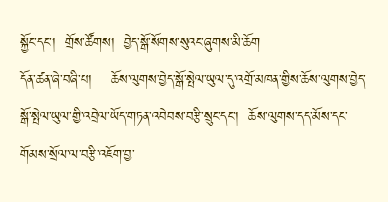སྐྱོང་དང་།  གྲོས་ཚོགས།  བྱེད་སྒོ་སོགས་སུའང་ཞུགས་མི་ཆོག
དོན་ཚན་ཞེ་བཞི་པ།    ཆོས་ལུགས་བྱེད་སྒོ་སྤེལ་ཡུལ་དུ་འགྲོ་མཁན་གྱིས་ཆོས་ལུགས་བྱེད་སྒོ་སྤེལ་ཡུལ་གྱི་འབྲེལ་ཡོད་གཏན་འབེབས་བརྩི་སྲུང་དང་།  ཆོས་ལུགས་དད་མོས་དང་གོམས་སྲོལ་ལ་བརྩི་འཇོག་བྱ་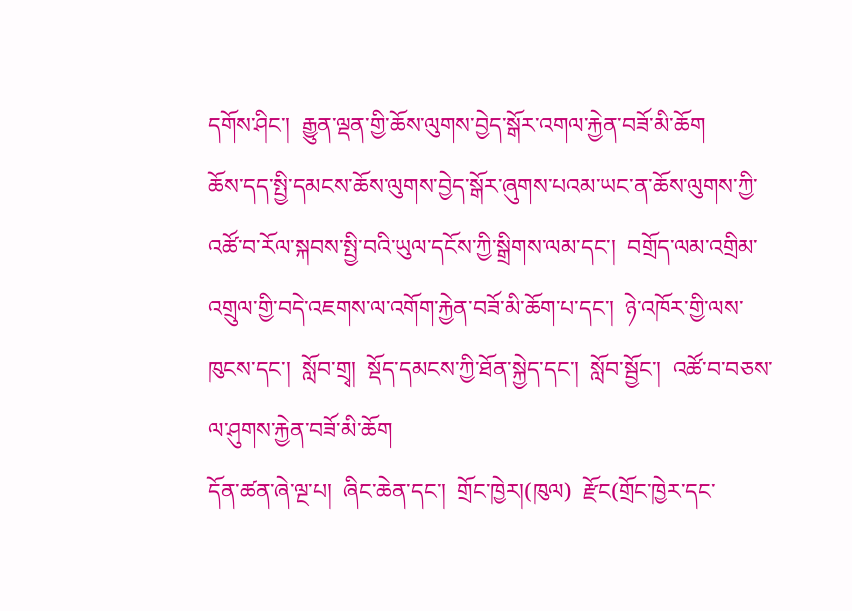དགོས་ཤིང་།  རྒྱུན་ལྡན་གྱི་ཆོས་ལུགས་བྱེད་སྒོར་འགལ་རྐྱེན་བཟོ་མི་ཆོག
ཆོས་དད་སྤྱི་དམངས་ཆོས་ལུགས་བྱེད་སྒོར་ཞུགས་པའམ་ཡང་ན་ཆོས་ལུགས་ཀྱི་འཚོ་བ་རོལ་སྐབས་སྤྱི་བའི་ཡུལ་དངོས་ཀྱི་སྒྲིགས་ལམ་དང་།  བགྲོད་ལམ་འགྲིམ་འགྲུལ་གྱི་བདེ་འཇགས་ལ་འགོག་རྐྱེན་བཟོ་མི་ཆོག་པ་དང་།  ཉེ་འཁོར་གྱི་ལས་ཁུངས་དང་།  སློབ་གྲྭ།  སྡོད་དམངས་ཀྱི་ཐོན་སྐྱེད་དང་།  སློབ་སྦྱོང་།  འཚོ་བ་བཅས་ལ་ཤུགས་རྐྱེན་བཟོ་མི་ཆོག
དོན་ཚན་ཞེ་ལྔ་པ།  ཞིང་ཆེན་དང་།  གྲོང་ཁྱེར།(ཁུལ)  རྫོང(གྲོང་ཁྱེར་དང་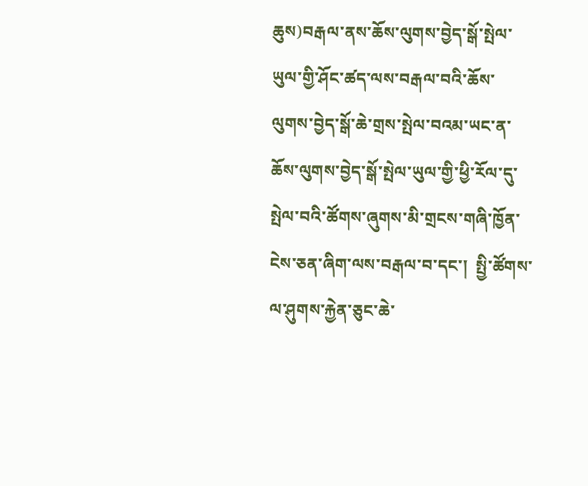ཆུས)བརྒལ་ནས་ཆོས་ལུགས་བྱེད་སྒོ་སྤེལ་ཡུལ་གྱི་ཤོང་ཚད་ལས་བརྒལ་བའི་ཆོས་ལུགས་བྱེད་སྒོ་ཆེ་གྲས་སྤེལ་བའམ་ཡང་ན་ཆོས་ལུགས་བྱེད་སྒོ་སྤེལ་ཡུལ་གྱི་ཕྱི་རོལ་དུ་སྤེལ་བའི་ཚོགས་ཞུགས་མི་གྲངས་གཞི་ཁྱོན་ངེས་ཅན་ཞིག་ལས་བརྒལ་བ་དང་།  སྤྱི་ཚོགས་ལ་ཤུགས་རྐྱེན་ཅུང་ཆེ་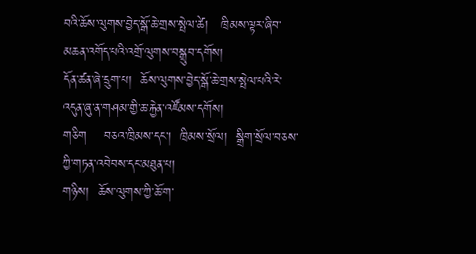བའི་ཆོས་ལུགས་བྱེད་སྒོ་ཆེ་གྲས་སྤེལ་ཚེ།   ཁྲིམས་ལྟར་ཞིབ་མཆན་འགོད་པའི་འགྲོ་ལུགས་བསྒྲུབ་དགོས།
དོན་ཚན་ཞེ་དྲུག་པ།  ཆོས་ལུགས་བྱེད་སྒོ་ཆེ་གྲས་སྤེལ་པའི་རེ་འདུན་ཞུ་ན་གཤམ་གྱི་ཆ་རྐྱེན་འཛོམས་དགོས།
གཅིག    བཅའ་ཁྲིམས་དང་།  ཁྲིམས་སྲོལ།  སྒྲིག་སྲོལ་བཅས་ཀྱི་གཏན་འབེབས་དང་མཐུན་པ།
གཉིས།  ཆོས་ལུགས་ཀྱི་ཆོ་ག་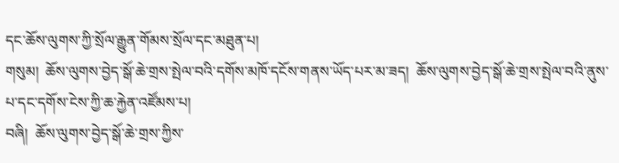དང་ཆོས་ལུགས་ཀྱི་སྲོལ་རྒྱུན་གོམས་སྲོལ་དང་མཐུན་པ།
གསུམ།  ཆོས་ལུགས་བྱེད་སྒོ་ཆེ་གྲས་སྤེལ་བའི་དགོས་མཁོ་དངོས་གནས་ཡོད་པར་མ་ཟད།  ཆོས་ལུགས་བྱེད་སྒོ་ཆེ་གྲས་སྤེལ་བའི་ནུས་པ་དང་དགོས་ངེས་ཀྱི་ཆ་རྐྱེན་འཛོམས་པ།
བཞི།  ཆོས་ལུགས་བྱེད་སྒོ་ཆེ་གྲས་ཀྱིས་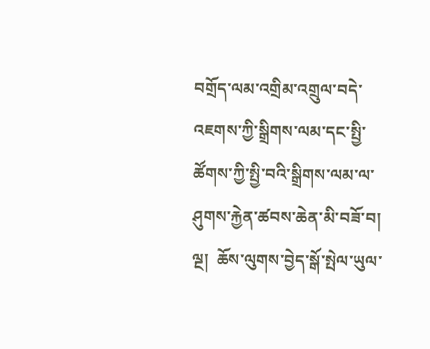བགྲོད་ལམ་འགྲིམ་འགྲུལ་བདེ་འཇགས་ཀྱི་སྒྲིགས་ལམ་དང་སྤྱི་ཚོགས་ཀྱི་སྤྱི་བའི་སྒྲིགས་ལམ་ལ་ཤུགས་རྐྱེན་ཚབས་ཆེན་མི་བཟོ་བ།
ལྔ།  ཆོས་ལུགས་བྱེད་སྒོ་སྤེལ་ཡུལ་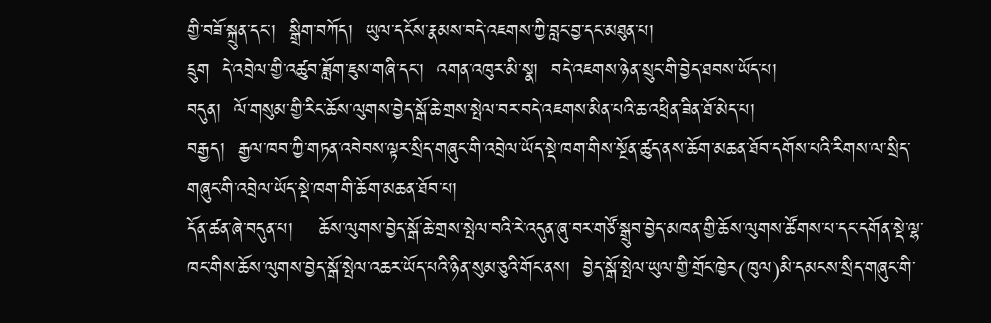གྱི་བཟོ་སྐྲུན་དང་།  སྒྲིག་བཀོད།  ཡུལ་དངོས་རྣམས་བདེ་འཇགས་ཀྱི་བླང་བྱ་དང་མཐུན་པ།
དྲུག  དེ་འབྲེལ་གྱི་འཚུབ་ཟློག་ཇུས་གཞི་དང་།  འགན་འཁུར་མི་སྣ།  བདེ་འཇགས་ཉེན་སྲུང་གི་བྱེད་ཐབས་ཡོད་པ།
བདུན།  ལོ་གསུམ་གྱི་རིང་ཆོས་ལུགས་བྱེད་སྒོ་ཆེ་གྲས་སྤེལ་བར་བདེ་འཇགས་མིན་པའི་ཆ་འཕྲིན་ཟིན་ཐོ་མེད་པ།
བརྒྱད།  རྒྱལ་ཁབ་ཀྱི་གཏན་འབེབས་ལྟར་སྲིད་གཞུང་གི་འབྲེལ་ཡོད་སྡེ་ཁག་གིས་སྔོན་ཚུད་ནས་ཆོག་མཆན་ཐོབ་དགོས་པའི་རིགས་ལ་སྲིད་གཞུང་གི་འབྲེལ་ཡོད་སྡེ་ཁག་གི་ཆོག་མཆན་ཐོབ་པ།
དོན་ཚན་ཞེ་བདུན་པ།    ཆོས་ལུགས་བྱེད་སྒོ་ཆེ་གྲས་སྤེལ་བའི་རེ་འདུན་ཞུ་བར་གཙོ་སྒྲུབ་བྱེད་མཁན་གྱི་ཆོས་ལུགས་ཚོགས་པ་དང་དགོན་སྡེ་ལྷ་ཁང་གིས་ཆོས་ལུགས་བྱེད་སྒོ་སྤེལ་འཆར་ཡོད་པའི་ཉིན་སུམ་ཅུའི་གོང་ནས།  བྱེད་སྒོ་སྤེལ་ཡུལ་གྱི་གྲོང་ཁྱེར(ཁུལ)མི་དམངས་སྲིད་གཞུང་གི་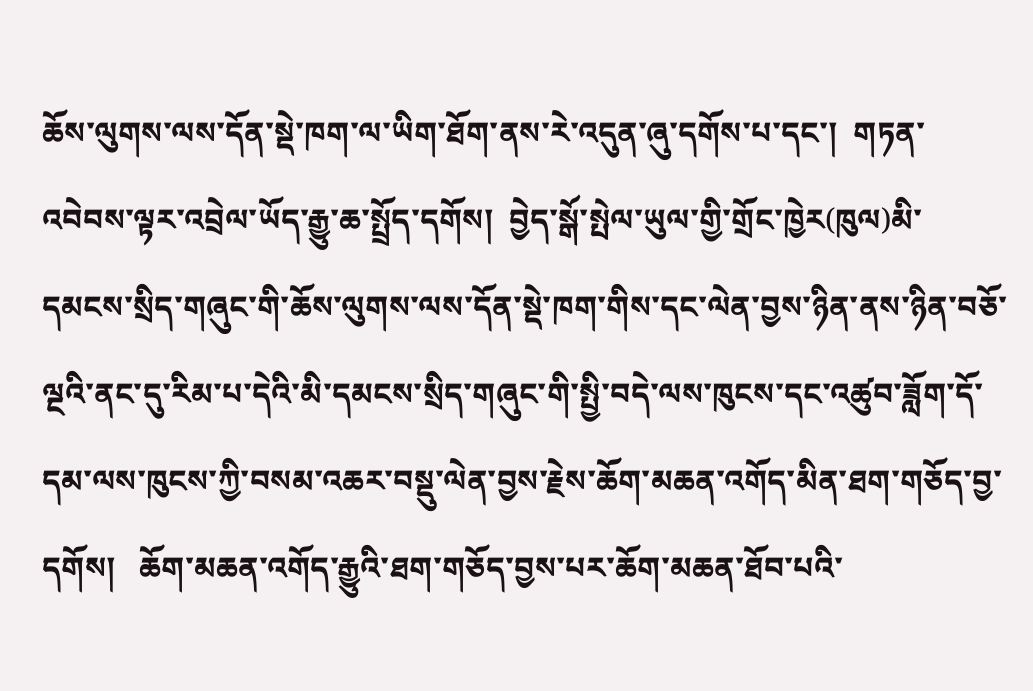ཆོས་ལུགས་ལས་དོན་སྡེ་ཁག་ལ་ཡིག་ཐོག་ནས་རེ་འདུན་ཞུ་དགོས་པ་དང་།  གཏན་འབེབས་ལྟར་འབྲེལ་ཡོད་རྒྱུ་ཆ་སྤྲོད་དགོས།  བྱེད་སྒོ་སྤེལ་ཡུལ་གྱི་གྲོང་ཁྱེར(ཁུལ)མི་དམངས་སྲིད་གཞུང་གི་ཆོས་ལུགས་ལས་དོན་སྡེ་ཁག་གིས་དང་ལེན་བྱས་ཉིན་ནས་ཉིན་བཅོ་ལྔའི་ནང་དུ་རིམ་པ་དེའི་མི་དམངས་སྲིད་གཞུང་གི་སྤྱི་བདེ་ལས་ཁུངས་དང་འཚུབ་ཟློག་དོ་དམ་ལས་ཁུངས་ཀྱི་བསམ་འཆར་བསྡུ་ལེན་བྱས་རྗེས་ཆོག་མཆན་འགོད་མིན་ཐག་གཅོད་བྱ་དགོས།   ཆོག་མཆན་འགོད་རྒྱུའི་ཐག་གཅོད་བྱས་པར་ཆོག་མཆན་ཐོབ་པའི་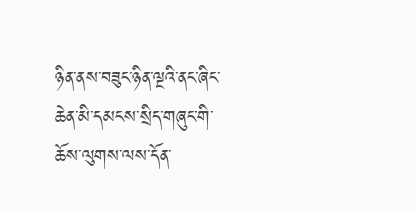ཉིན་ནས་བཟུང་ཉིན་ལྔའི་ནང་ཞིང་ཆེན་མི་དམངས་སྲིད་གཞུང་གི་ཆོས་ལུགས་ལས་དོན་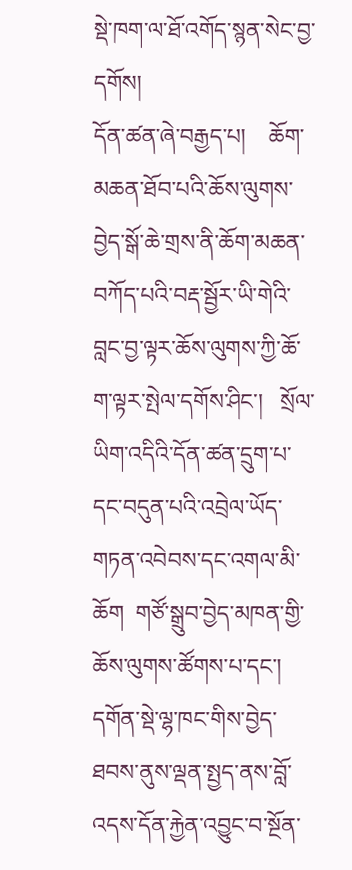སྡེ་ཁག་ལ་ཐོ་འགོད་སྙན་སེང་བྱ་དགོས།
དོན་ཚན་ཞེ་བརྒྱད་པ།    ཆོག་མཆན་ཐོབ་པའི་ཆོས་ལུགས་བྱེད་སྒོ་ཆེ་གྲས་ནི་ཆོག་མཆན་བཀོད་པའི་བརྡ་སྦྱོར་ཡི་གེའི་བླང་བྱ་ལྟར་ཆོས་ལུགས་ཀྱི་ཆོ་ག་ལྟར་སྤེལ་དགོས་ཤིང་།   སྲོལ་ཡིག་འདིའི་དོན་ཚན་དྲུག་པ་དང་བདུན་པའི་འབྲེལ་ཡོད་གཏན་འབེབས་དང་འགལ་མི་ཆོག  གཙོ་སྒྲུབ་བྱེད་མཁན་གྱི་ཆོས་ལུགས་ཚོགས་པ་དང་།  དགོན་སྡེ་ལྷ་ཁང་གིས་བྱེད་ཐབས་ནུས་ལྡན་སྤྱད་ནས་བློ་འདས་དོན་རྐྱེན་འབྱུང་བ་སྔོན་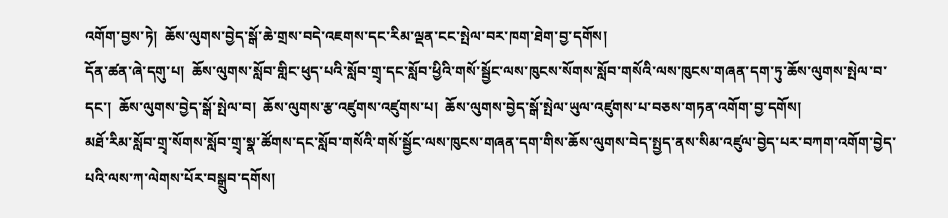འགོག་བྱས་ཏེ།  ཆོས་ལུགས་བྱེད་སྒོ་ཆེ་གྲས་བདེ་འཇགས་དང་རིམ་ལྡན་ངང་སྤེལ་བར་ཁག་ཐེག་བྱ་དགོས།
དོན་ཚན་ཞེ་དགུ་པ།  ཆོས་ལུགས་སློབ་གླིང་ཕུད་པའི་སློབ་གྲྭ་དང་སློབ་ཕྱིའི་གསོ་སྦྱོང་ལས་ཁུངས་སོགས་སློབ་གསོའི་ལས་ཁུངས་གཞན་དག་ཏུ་ཆོས་ལུགས་སྤེལ་བ་དང་།  ཆོས་ལུགས་བྱེད་སྒོ་སྤེལ་བ།  ཆོས་ལུགས་རྩ་འཛུགས་འཛུགས་པ།  ཆོས་ལུགས་བྱེད་སྒོ་སྤེལ་ཡུལ་འཛུགས་པ་བཅས་གཏན་འགོག་བྱ་དགོས།
མཐོ་རིམ་སློབ་གྲྭ་སོགས་སློབ་གྲྭ་སྣ་ཚོགས་དང་སློབ་གསོའི་གསོ་སྦྱོང་ལས་ཁུངས་གཞན་དག་གིས་ཆོས་ལུགས་བེད་སྤྱད་ནས་སིམ་འཛུལ་བྱེད་པར་བཀག་འགོག་བྱེད་པའི་ལས་ཀ་ལེགས་པོར་བསྒྲུབ་དགོས།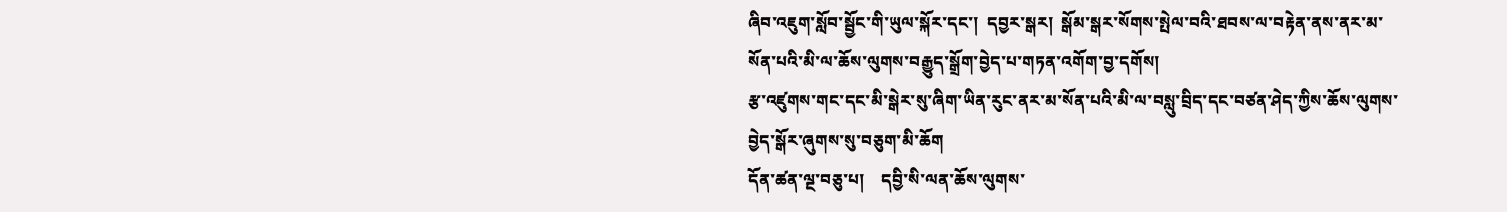ཞིབ་འཇུག་སློབ་སྦྱོང་གི་ཡུལ་སྐོར་དང་།  དབྱར་སྒར།  སྒོམ་སྒར་སོགས་སྤེལ་བའི་ཐབས་ལ་བརྟེན་ནས་ནར་མ་སོན་པའི་མི་ལ་ཆོས་ལུགས་བརྒྱུད་སྒྲོག་བྱེད་པ་གཏན་འགོག་བྱ་དགོས།
རྩ་འཛུགས་གང་དང་མི་སྒེར་སུ་ཞིག་ཡིན་རུང་ནར་མ་སོན་པའི་མི་ལ་བསླུ་བྲིད་དང་བཙན་ཤེད་ཀྱིས་ཆོས་ལུགས་བྱེད་སྒོར་ཞུགས་སུ་བཅུག་མི་ཆོག
དོན་ཚན་ལྔ་བཅུ་པ།    དབྱི་སི་ལན་ཆོས་ལུགས་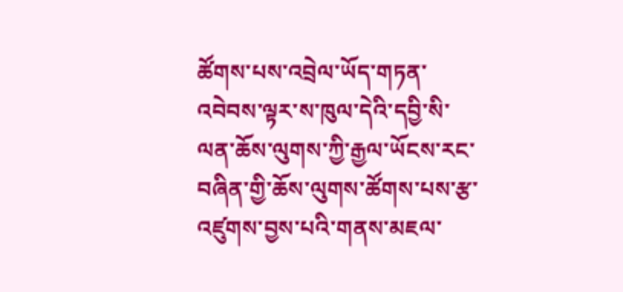ཚོགས་པས་འབྲེལ་ཡོད་གཏན་འབེབས་ལྟར་ས་ཁུལ་དེའི་དབྱི་སི་ལན་ཆོས་ལུགས་ཀྱི་རྒྱལ་ཡོངས་རང་བཞིན་གྱི་ཆོས་ལུགས་ཚོགས་པས་རྩ་འཛུགས་བྱས་པའི་གནས་མཇལ་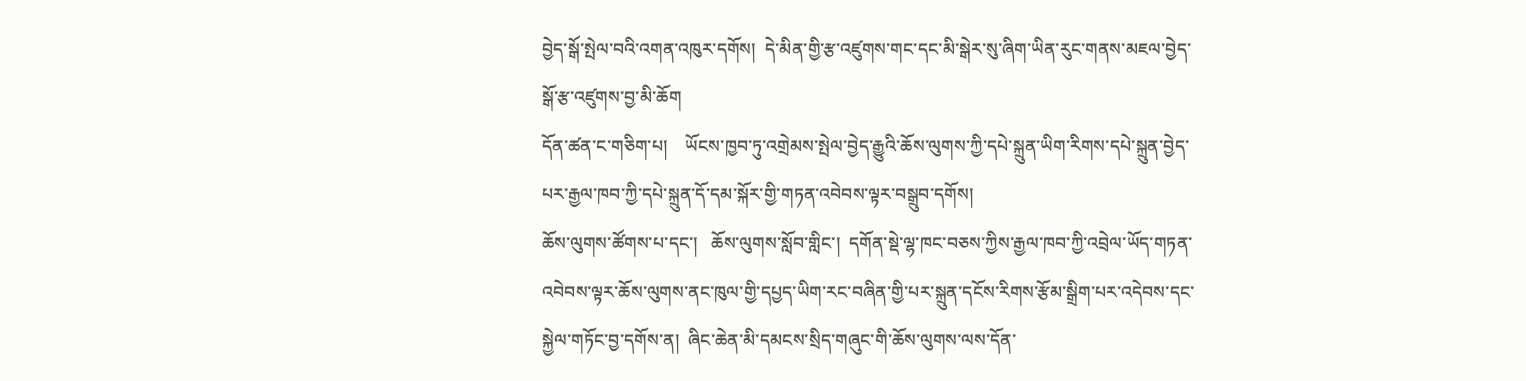བྱེད་སྒོ་སྤེལ་བའི་འགན་འཁུར་དགོས།  དེ་མིན་གྱི་རྩ་འཛུགས་གང་དང་མི་སྒེར་སུ་ཞིག་ཡིན་རུང་གནས་མཇལ་བྱེད་སྒོ་རྩ་འཛུགས་བྱ་མི་ཆོག
དོན་ཚན་ང་གཅིག་པ།    ཡོངས་ཁྱབ་ཏུ་འགྲེམས་སྤེལ་བྱེད་རྒྱུའི་ཆོས་ལུགས་ཀྱི་དཔེ་སྐྲུན་ཡིག་རིགས་དཔེ་སྐྲུན་བྱེད་པར་རྒྱལ་ཁབ་ཀྱི་དཔེ་སྐྲུན་དོ་དམ་སྐོར་གྱི་གཏན་འབེབས་ལྟར་བསྒྲུབ་དགོས།
ཆོས་ལུགས་ཚོགས་པ་དང་།   ཆོས་ལུགས་སློབ་གླིང་།  དགོན་སྡེ་ལྷ་ཁང་བཅས་ཀྱིས་རྒྱལ་ཁབ་ཀྱི་འབྲེལ་ཡོད་གཏན་འབེབས་ལྟར་ཆོས་ལུགས་ནང་ཁུལ་གྱི་དཔྱད་ཡིག་རང་བཞིན་གྱི་པར་སྐྲུན་དངོས་རིགས་རྩོམ་སྒྲིག་པར་འདེབས་དང་སྐྱེལ་གཏོང་བྱ་དགོས་ན།  ཞིང་ཆེན་མི་དམངས་སྲིད་གཞུང་གི་ཆོས་ལུགས་ལས་དོན་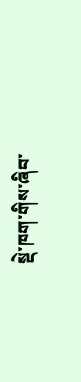སྡེ་ཁག་གིས་ཞིབ་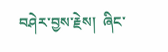བཤེར་བྱས་རྗེས།  ཞིང་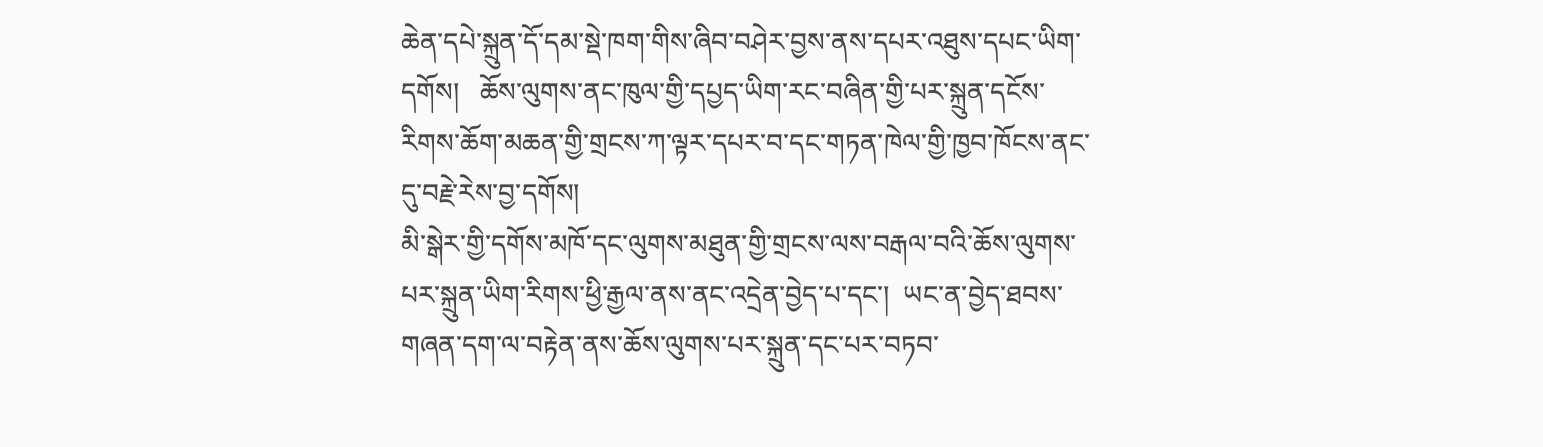ཆེན་དཔེ་སྐྲུན་དོ་དམ་སྡེ་ཁག་གིས་ཞིབ་བཤེར་བྱས་ནས་དཔར་འཐུས་དཔང་ཡིག་དགོས།   ཆོས་ལུགས་ནང་ཁུལ་གྱི་དཔྱད་ཡིག་རང་བཞིན་གྱི་པར་སྐྲུན་དངོས་རིགས་ཆོག་མཆན་གྱི་གྲངས་ཀ་ལྟར་དཔར་བ་དང་གཏན་ཁེལ་གྱི་ཁྱབ་ཁོངས་ནང་དུ་བརྗེ་རེས་བྱ་དགོས།
མི་སྒེར་གྱི་དགོས་མཁོ་དང་ལུགས་མཐུན་གྱི་གྲངས་ལས་བརྒལ་བའི་ཆོས་ལུགས་པར་སྐྲུན་ཡིག་རིགས་ཕྱི་རྒྱལ་ནས་ནང་འདྲེན་བྱེད་པ་དང་།  ཡང་ན་བྱེད་ཐབས་གཞན་དག་ལ་བརྟེན་ནས་ཆོས་ལུགས་པར་སྐྲུན་དང་པར་བཏབ་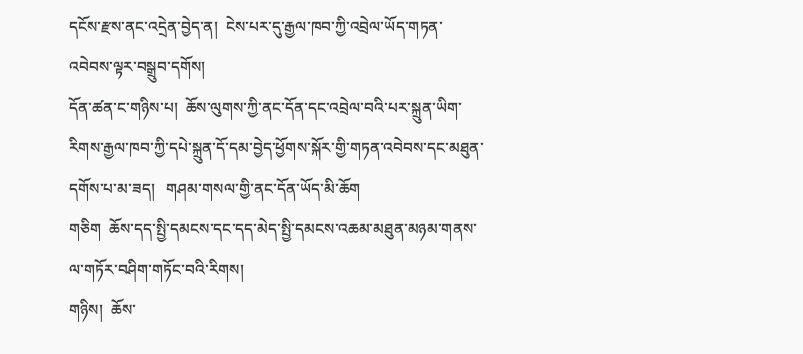དངོས་རྫས་ནང་འདྲེན་བྱེད་ན།  ངེས་པར་དུ་རྒྱལ་ཁབ་ཀྱི་འབྲེལ་ཡོད་གཏན་འབེབས་ལྟར་བསྒྲུབ་དགོས།
དོན་ཚན་ང་གཉིས་པ།  ཆོས་ལུགས་ཀྱི་ནང་དོན་དང་འབྲེལ་བའི་པར་སྐྲུན་ཡིག་རིགས་རྒྱལ་ཁབ་ཀྱི་དཔེ་སྐྲུན་དོ་དམ་བྱེད་ཕྱོགས་སྐོར་གྱི་གཏན་འབེབས་དང་མཐུན་དགོས་པ་མ་ཟད།   གཤམ་གསལ་གྱི་ནང་དོན་ཡོད་མི་ཆོག
གཅིག  ཆོས་དད་སྤྱི་དམངས་དང་དད་མེད་སྤྱི་དམངས་འཆམ་མཐུན་མཉམ་གནས་ལ་གཏོར་བཤིག་གཏོང་བའི་རིགས།
གཉིས།  ཆོས་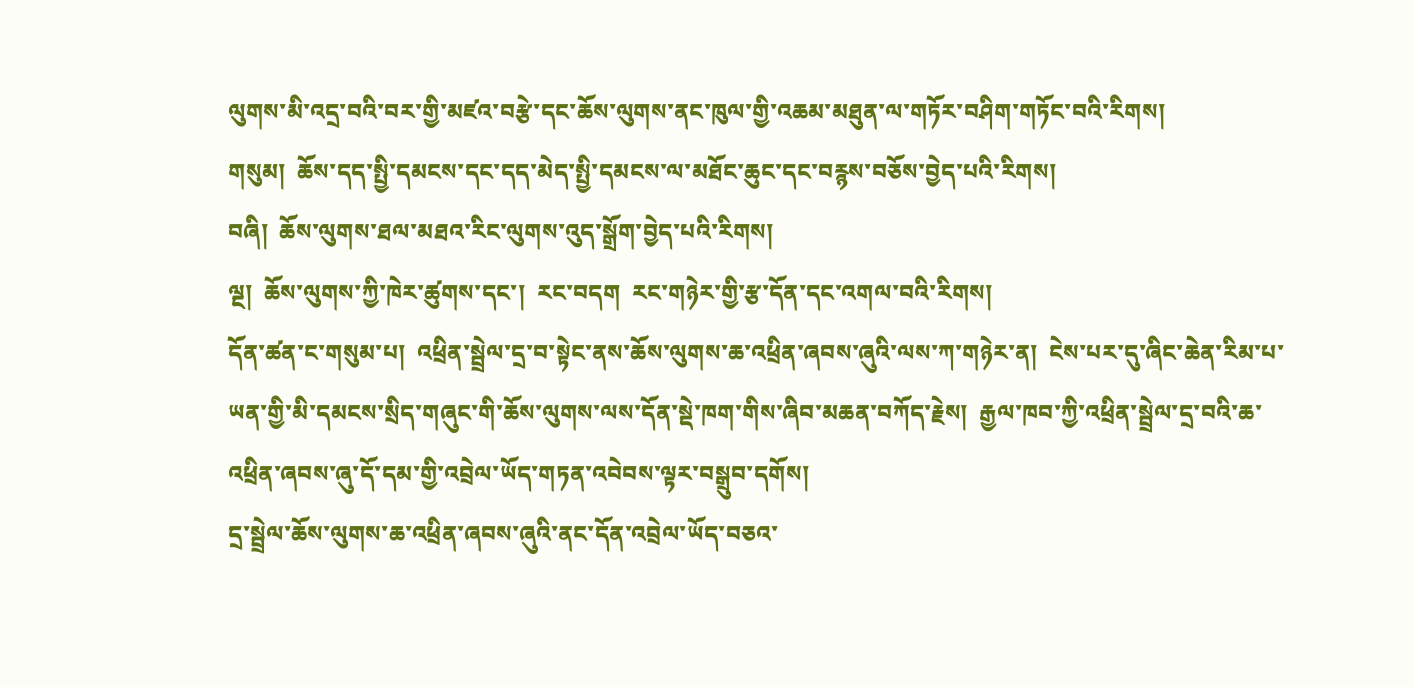ལུགས་མི་འདྲ་བའི་བར་གྱི་མཛའ་བརྩེ་དང་ཆོས་ལུགས་ནང་ཁུལ་གྱི་འཆམ་མཐུན་ལ་གཏོར་བཤིག་གཏོང་བའི་རིགས།
གསུམ།  ཆོས་དད་སྤྱི་དམངས་དང་དད་མེད་སྤྱི་དམངས་ལ་མཐོང་ཆུང་དང་བརྙས་བཅོས་བྱེད་པའི་རིགས།
བཞི།  ཆོས་ལུགས་ཐལ་མཐའ་རིང་ལུགས་འུད་སྒྲོག་བྱེད་པའི་རིགས།
ལྔ།  ཆོས་ལུགས་ཀྱི་ཁེར་ཚུགས་དང་།  རང་བདག  རང་གཉེར་གྱི་རྩ་དོན་དང་འགལ་བའི་རིགས།
དོན་ཚན་ང་གསུམ་པ།  འཕྲིན་སྦྲེལ་དྲ་བ་སྟེང་ནས་ཆོས་ལུགས་ཆ་འཕྲིན་ཞབས་ཞུའི་ལས་ཀ་གཉེར་ན།  ངེས་པར་དུ་ཞིང་ཆེན་རིམ་པ་ཡན་གྱི་མི་དམངས་སྲིད་གཞུང་གི་ཆོས་ལུགས་ལས་དོན་སྡེ་ཁག་གིས་ཞིབ་མཆན་བཀོད་རྗེས།  རྒྱལ་ཁབ་ཀྱི་འཕྲིན་སྦྲེལ་དྲ་བའི་ཆ་འཕྲིན་ཞབས་ཞུ་དོ་དམ་གྱི་འབྲེལ་ཡོད་གཏན་འབེབས་ལྟར་བསྒྲུབ་དགོས།
དྲ་སྦྲེལ་ཆོས་ལུགས་ཆ་འཕྲིན་ཞབས་ཞུའི་ནང་དོན་འབྲེལ་ཡོད་བཅའ་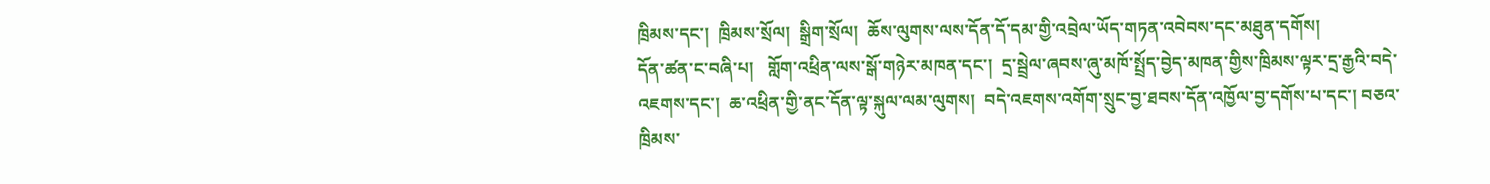ཁྲིམས་དང་།  ཁྲིམས་སྲོལ།  སྒྲིག་སྲོལ།  ཆོས་ལུགས་ལས་དོན་དོ་དམ་གྱི་འབྲེལ་ཡོད་གཏན་འབེབས་དང་མཐུན་དགོས།
དོན་ཚན་ང་བཞི་པ།   གློག་འཕྲིན་ལས་སྒོ་གཉེར་མཁན་དང་།  དྲ་སྦྲེལ་ཞབས་ཞུ་མཁོ་སྤྲོད་བྱེད་མཁན་གྱིས་ཁྲིམས་ལྟར་དྲ་རྒྱའི་བདེ་འཇགས་དང་།  ཆ་འཕྲིན་གྱི་ནང་དོན་ལྟ་སྐུལ་ལམ་ལུགས།  བདེ་འཇགས་འགོག་སྲུང་བྱ་ཐབས་དོན་འཁྱོལ་བྱ་དགོས་པ་དང་། བཅའ་ཁྲིམས་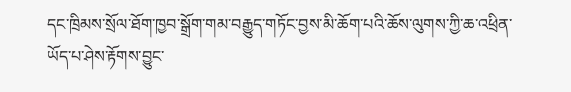དང་ཁྲིམས་སྲོལ་ཐོག་ཁྱབ་སྒྲོག་གམ་བརྒྱུད་གཏོང་བྱས་མི་ཆོག་པའི་ཆོས་ལུགས་ཀྱི་ཆ་འཕྲིན་ཡོད་པ་ཤེས་རྟོགས་བྱུང་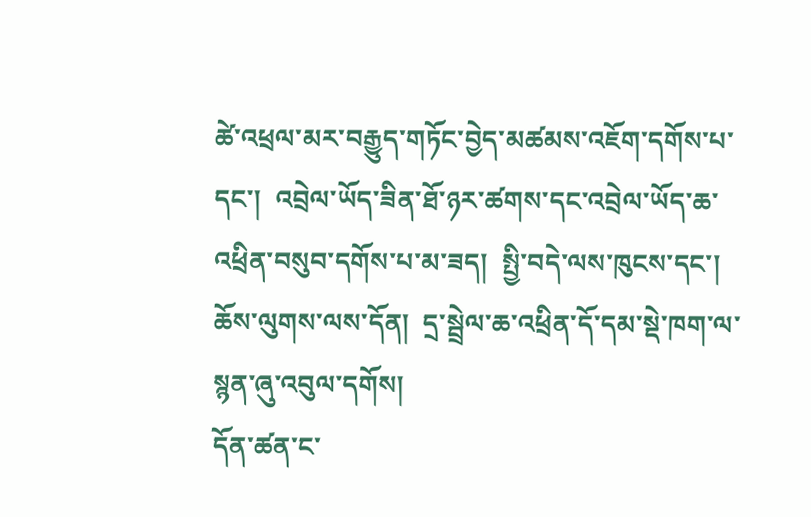ཚེ་འཕྲལ་མར་བརྒྱུད་གཏོང་བྱེད་མཚམས་འཇོག་དགོས་པ་དང་།  འབྲེལ་ཡོད་ཟིན་ཐོ་ཉར་ཚགས་དང་འབྲེལ་ཡོད་ཆ་འཕྲིན་བསུབ་དགོས་པ་མ་ཟད།  སྤྱི་བདེ་ལས་ཁུངས་དང་།  ཆོས་ལུགས་ལས་དོན།  དྲ་སྦྲེལ་ཆ་འཕྲིན་དོ་དམ་སྡེ་ཁག་ལ་སྙན་ཞུ་འབུལ་དགོས།
དོན་ཚན་ང་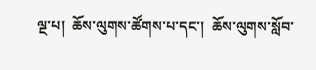ལྔ་པ།  ཆོས་ལུགས་ཚོགས་པ་དང་།  ཆོས་ལུགས་སློབ་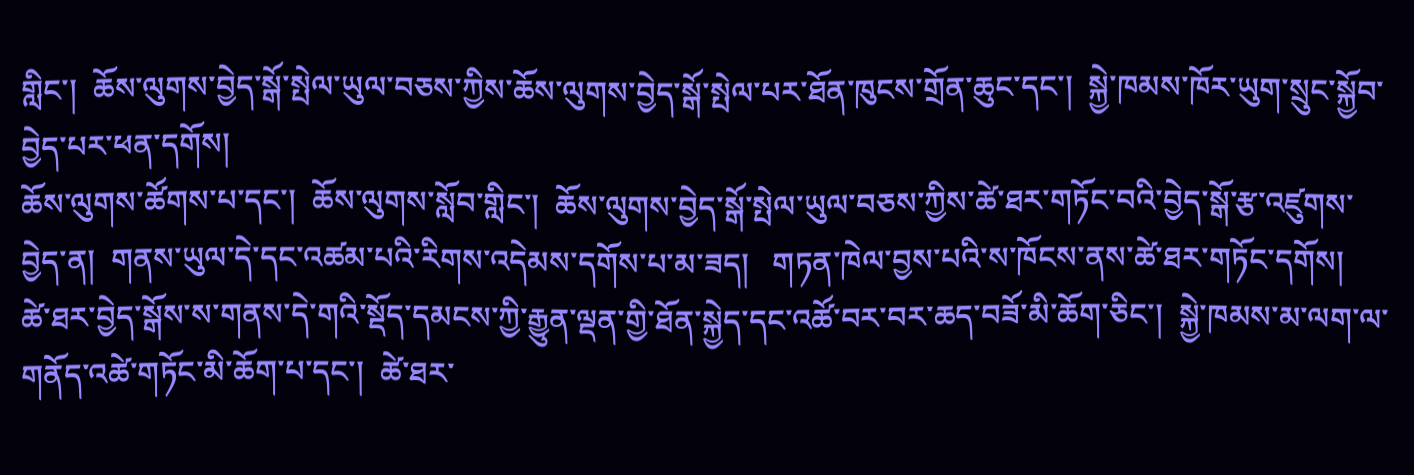གླིང་།  ཆོས་ལུགས་བྱེད་སྒོ་སྤེལ་ཡུལ་བཅས་ཀྱིས་ཆོས་ལུགས་བྱེད་སྒོ་སྤེལ་པར་ཐོན་ཁུངས་གྲོན་ཆུང་དང་།  སྐྱེ་ཁམས་ཁོར་ཡུག་སྲུང་སྐྱོབ་བྱེད་པར་ཕན་དགོས།
ཆོས་ལུགས་ཚོགས་པ་དང་།  ཆོས་ལུགས་སློབ་གླིང་།  ཆོས་ལུགས་བྱེད་སྒོ་སྤེལ་ཡུལ་བཅས་ཀྱིས་ཚེ་ཐར་གཏོང་བའི་བྱེད་སྒོ་རྩ་འཛུགས་བྱེད་ན།  གནས་ཡུལ་དེ་དང་འཚམ་པའི་རིགས་འདེམས་དགོས་པ་མ་ཟད།   གཏན་ཁེལ་བྱས་པའི་ས་ཁོངས་ནས་ཚེ་ཐར་གཏོང་དགོས།    ཚེ་ཐར་བྱེད་སྒོས་ས་གནས་དེ་གའི་སྡོད་དམངས་ཀྱི་རྒྱུན་ལྡན་གྱི་ཐོན་སྐྱེད་དང་འཚོ་བར་བར་ཆད་བཟོ་མི་ཆོག་ཅིང་།  སྐྱེ་ཁམས་མ་ལག་ལ་གནོད་འཚེ་གཏོང་མི་ཆོག་པ་དང་།  ཚེ་ཐར་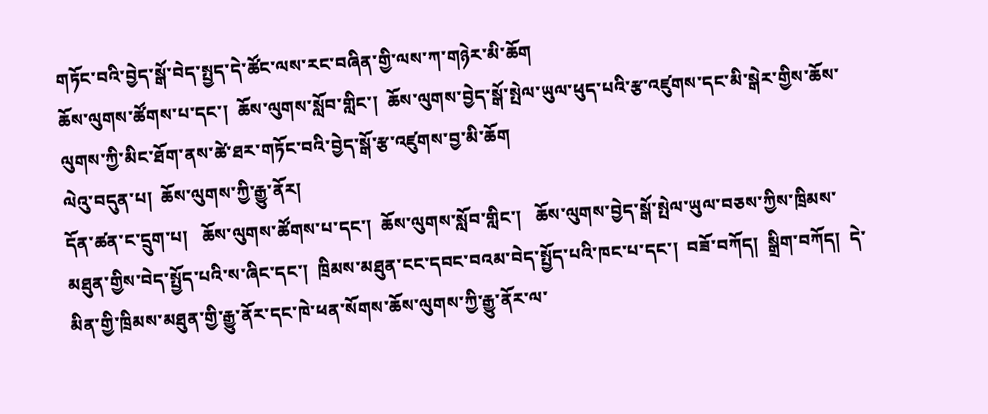གཏོང་བའི་བྱེད་སྒོ་བེད་སྤྱད་དེ་ཚོང་ལས་རང་བཞིན་གྱི་ལས་ཀ་གཉེར་མི་ཆོག
ཆོས་ལུགས་ཚོགས་པ་དང་།  ཆོས་ལུགས་སློབ་གླིང་།  ཆོས་ལུགས་བྱེད་སྒོ་སྤེལ་ཡུལ་ཕུད་པའི་རྩ་འཛུགས་དང་མི་སྒེར་གྱིས་ཆོས་ལུགས་ཀྱི་མིང་ཐོག་ནས་ཚེ་ཐར་གཏོང་བའི་བྱེད་སྒོ་རྩ་འཛུགས་བྱ་མི་ཆོག
ལེའུ་བདུན་པ།  ཆོས་ལུགས་ཀྱི་རྒྱུ་ནོར།
དོན་ཚན་ང་དྲུག་པ།   ཆོས་ལུགས་ཚོགས་པ་དང་།  ཆོས་ལུགས་སློབ་གླིང་།   ཆོས་ལུགས་བྱེད་སྒོ་སྤེལ་ཡུལ་བཅས་ཀྱིས་ཁྲིམས་མཐུན་གྱིས་བེད་སྤྱོད་པའི་ས་ཞིང་དང་།  ཁྲིམས་མཐུན་ངང་དབང་བའམ་བེད་སྤྱོད་པའི་ཁང་པ་དང་།  བཟོ་བཀོད།  སྒྲིག་བཀོད།  དེ་མིན་གྱི་ཁྲིམས་མཐུན་གྱི་རྒྱུ་ནོར་དང་ཁེ་ཕན་སོགས་ཆོས་ལུགས་ཀྱི་རྒྱུ་ནོར་ལ་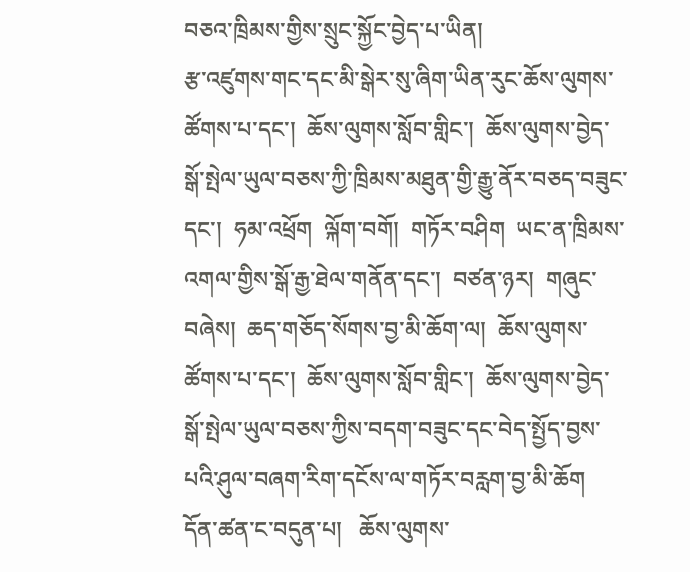བཅའ་ཁྲིམས་གྱིས་སྲུང་སྐྱོང་བྱེད་པ་ཡིན།
རྩ་འཛུགས་གང་དང་མི་སྒེར་སུ་ཞིག་ཡིན་རུང་ཆོས་ལུགས་ཚོགས་པ་དང་།  ཆོས་ལུགས་སློབ་གླིང་།  ཆོས་ལུགས་བྱེད་སྒོ་སྤེལ་ཡུལ་བཅས་ཀྱི་ཁྲིམས་མཐུན་གྱི་རྒྱུ་ནོར་བཅད་བཟུང་དང་།  ཧམ་འཕྲོག  ལྐོག་བགོ།  གཏོར་བཤིག  ཡང་ན་ཁྲིམས་འགལ་གྱིས་སྒོ་རྒྱ་ཐེལ་གནོན་དང་།  བཙན་ཉར།  གཞུང་བཞེས།  ཆད་གཅོད་སོགས་བྱ་མི་ཆོག་ལ།  ཆོས་ལུགས་ཚོགས་པ་དང་།  ཆོས་ལུགས་སློབ་གླིང་།  ཆོས་ལུགས་བྱེད་སྒོ་སྤེལ་ཡུལ་བཅས་ཀྱིས་བདག་བཟུང་དང་བེད་སྤྱོད་བྱས་པའི་ཤུལ་བཞག་རིག་དངོས་ལ་གཏོར་བརླག་བྱ་མི་ཆོག
དོན་ཚན་ང་བདུན་པ།   ཆོས་ལུགས་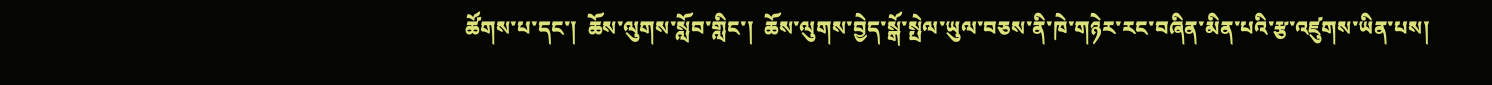ཚོགས་པ་དང་།  ཆོས་ལུགས་སློབ་གླིང་།  ཆོས་ལུགས་བྱེད་སྒོ་སྤེལ་ཡུལ་བཅས་ནི་ཁེ་གཉེར་རང་བཞིན་མིན་པའི་རྩ་འཛུགས་ཡིན་པས།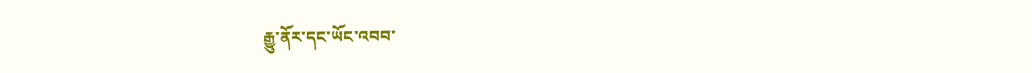རྒྱུ་ནོར་དང་ཡོང་འབབ་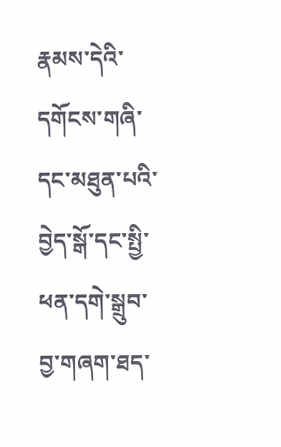རྣམས་དེའི་དགོངས་གཞི་དང་མཐུན་པའི་བྱེད་སྒོ་དང་སྤྱི་ཕན་དགེ་སྒྲུབ་བྱ་གཞག་ཐད་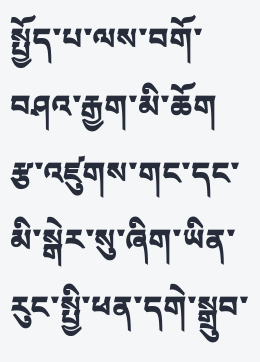སྤྱོད་པ་ལས་བགོ་བཤའ་རྒྱག་མི་ཆོག
རྩ་འཛུགས་གང་དང་མི་སྒེར་སུ་ཞིག་ཡིན་རུང་སྤྱི་ཕན་དགེ་སྒྲུབ་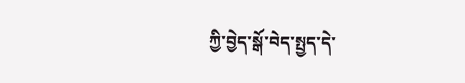ཀྱི་བྱེད་སྒོ་བེད་སྤྱད་དེ་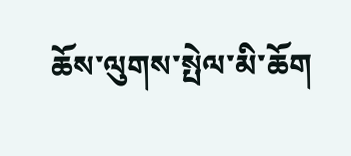ཆོས་ལུགས་སྤེལ་མི་ཆོག